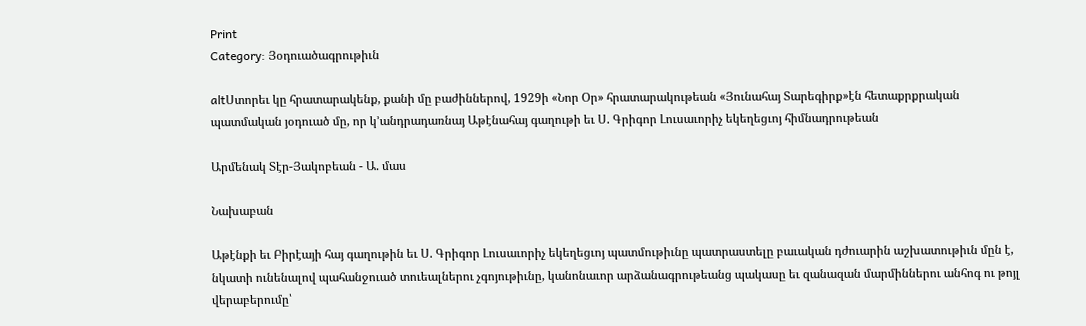Print
Category: Յօդուածագրութիւն

altՍտորեւ կը հրատարակենք, քանի մը բաժիններով, 1929ի «Նոր Օր» հրատարակութեան «Յունահայ Տարեգիրք»էն հետաքրքրական պատմական յօդուած մը, որ կ’անդրադառնայ Աթէնահայ գաղութի եւ Ս. Գրիգոր Լուսաւորիչ եկեղեցւոյ հիմնադրութեան

Արմենակ Տէր-Յակոբեան - Ա. մաս

Նախաբան

Աթէնքի եւ Բիրէայի հայ գաղութին եւ Ս. Գրիգոր Լուսաւորիչ եկեղեցւոյ պատմութիւնը պատրաստելը բաւական դժուարին աշխատութիւն մըն է, նկատի ունենալով պահանջուած տուեալներու չգոյութիւնը, կանոնաւոր արձանագրութեանց պակասը եւ զանազան մարմիններու անհոգ ու թոյլ վերաբերումը՝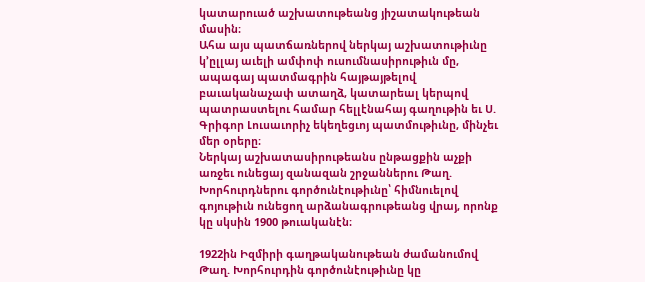կատարուած աշխատութեանց յիշատակութեան մասին։
Ահա այս պատճառներով ներկայ աշխատութիւնը կ’ըլլայ աւելի ամփոփ ուսումնասիրութիւն մը, ապագայ պատմագրին հայթայթելով բաւականաչափ ատաղձ, կատարեալ կերպով պատրաստելու համար հելլէնահայ գաղութին եւ Ս. Գրիգոր Լուսաւորիչ եկեղեցւոյ պատմութիւնը, մինչեւ մեր օրերը։
Ներկայ աշխատասիրութեանս ընթացքին աչքի առջեւ ունեցայ զանազան շրջաններու Թաղ. Խորհուրդներու գործունէութիւնը՝ հիմնուելով գոյութիւն ունեցող արձանագրութեանց վրայ, որոնք կը սկսին 1900 թուականէն։

1922ին Իզմիրի գաղթականութեան ժամանումով Թաղ. Խորհուրդին գործունէութիւնը կը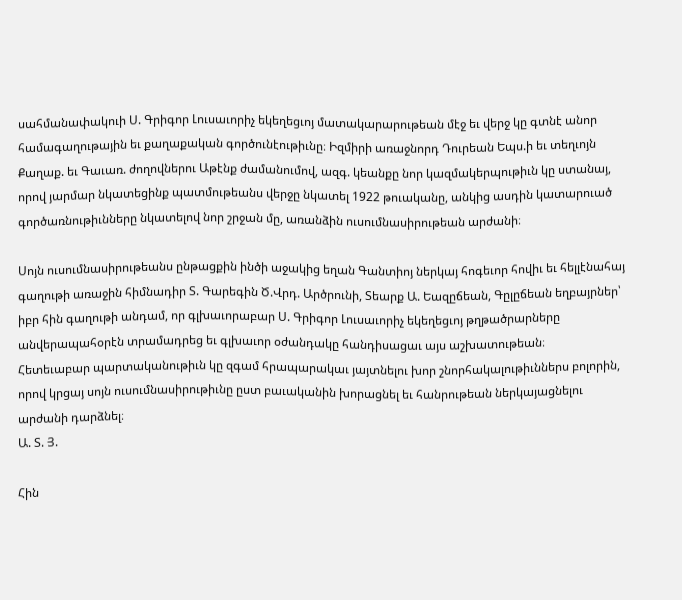սահմանափակուի Ս. Գրիգոր Լուսաւորիչ եկեղեցւոյ մատակարարութեան մէջ եւ վերջ կը գտնէ անոր համագաղութային եւ քաղաքական գործունէութիւնը։ Իզմիրի առաջնորդ Դուրեան Եպս.ի եւ տեղւոյն Քաղաք. եւ Գաւառ. ժողովներու Աթէնք ժամանումով, ազգ. կեանքը նոր կազմակերպութիւն կը ստանայ, որով յարմար նկատեցինք պատմութեանս վերջը նկատել 1922 թուականը, անկից ասդին կատարուած գործառնութիւնները նկատելով նոր շրջան մը, առանձին ուսումնասիրութեան արժանի։

Սոյն ուսումնասիրութեանս ընթացքին ինծի աջակից եղան Գանտիոյ ներկայ հոգեւոր հովիւ եւ հելլէնահայ գաղութի առաջին հիմնադիր Տ. Գարեգին Ծ.Վրդ. Արծրունի, Տեարք Ա. Եազըճեան, Գըլըճեան եղբայրներ՝ իբր հին գաղութի անդամ, որ գլխաւորաբար Ս. Գրիգոր Լուսաւորիչ եկեղեցւոյ թղթածրարները անվերապահօրէն տրամադրեց եւ գլխաւոր օժանդակը հանդիսացաւ այս աշխատութեան։
Հետեւաբար պարտականութիւն կը զգամ հրապարակաւ յայտնելու խոր շնորհակալութիւններս բոլորին, որով կրցայ սոյն ուսումնասիրութիւնը ըստ բաւականին խորացնել եւ հանրութեան ներկայացնելու արժանի դարձնել։
Ա. Տ. Յ.

Հին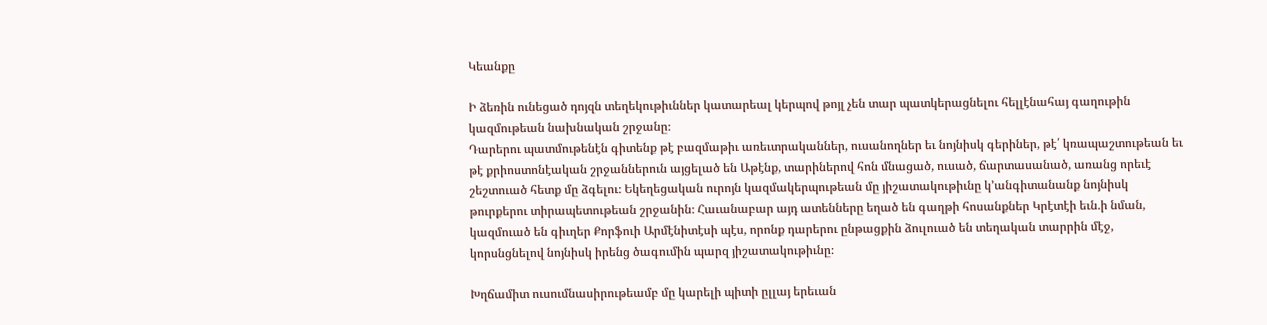Կեանքը

Ի ձեռին ունեցած դոյզն տեղեկութիւններ կատարեալ կերպով թոյլ չեն տար պատկերացնելու հելլէնահայ գաղութին կազմութեան նախնական շրջանը։
Դարերու պատմութենէն գիտենք թէ բազմաթիւ առեւտրականներ, ուսանողներ եւ նոյնիսկ գերիներ, թէ՛ կռապաշտութեան եւ թէ քրիոստոնէական շրջաններուն այցելած են Աթէնք, տարիներով հոն մնացած, ուսած, ճարտասանած, առանց որեւէ շեշտուած հետք մը ձգելու։ Եկեղեցական ուրոյն կազմակերպութեան մը յիշատակութիւնը կ’անգիտանանք նոյնիսկ թուրքերու տիրապետութեան շրջանին։ Հաւանաբար այդ ատենները եղած են գաղթի հոսանքներ Կրէտէի եւն.ի նման, կազմուած են գիւղեր Քորֆուի Արմէնիտէսի պէս, որոնք դարերու ընթացքին ձուլուած են տեղական տարրին մէջ, կորսնցնելով նոյնիսկ իրենց ծագումին պարզ յիշատակութիւնը։

Խղճամիտ ուսումնասիրութեամբ մը կարելի պիտի ըլլայ երեւան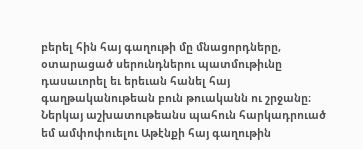բերել հին հայ գաղութի մը մնացորդները, օտարացած սերունդներու պատմութիւնը դասաւորել եւ երեւան հանել հայ գաղթականութեան բուն թուականն ու շրջանը։
Ներկայ աշխատութեանս պահուն հարկադրուած եմ ամփոփուելու Աթէնքի հայ գաղութին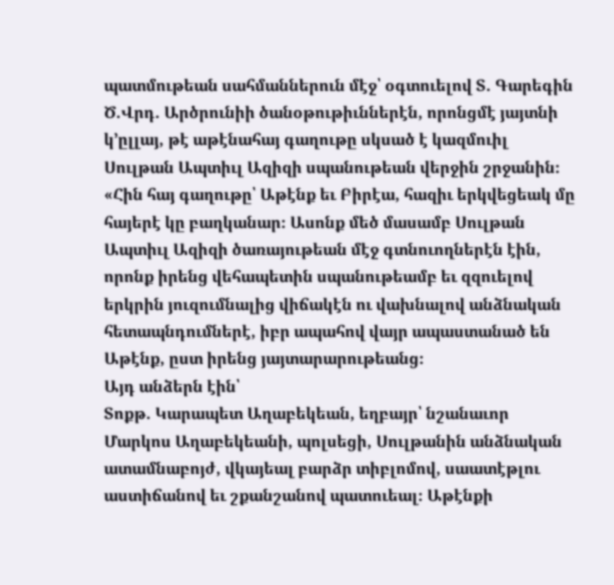պատմութեան սահմաններուն մէջ՝ օգտուելով Տ. Գարեգին Ծ.Վրդ. Արծրունիի ծանօթութիւններէն, որոնցմէ յայտնի կ’ըլլայ, թէ աթէնահայ գաղութը սկսած է կազմուիլ Սուլթան Ապտիւլ Ազիզի սպանութեան վերջին շրջանին։
«Հին հայ գաղութը՝ Աթէնք եւ Բիրէա, հազիւ երկվեցեակ մը հայերէ կը բաղկանար։ Ասոնք մեծ մասամբ Սուլթան Ապտիւլ Ազիզի ծառայութեան մէջ գտնուողներէն էին, որոնք իրենց վեհապետին սպանութեամբ եւ զզուելով երկրին յուզումնալից վիճակէն ու վախնալով անձնական հետապնդումներէ, իբր ապահով վայր ապաստանած են Աթէնք, ըստ իրենց յայտարարութեանց։
Այդ անձերն էին՝
Տոքթ. Կարապետ Աղաբեկեան, եղբայր՝ նշանաւոր Մարկոս Աղաբեկեանի, պոլսեցի, Սուլթանին անձնական ատամնաբոյժ, վկայեալ բարձր տիբլոմով, սաատէթլու աստիճանով եւ շքանշանով պատուեալ։ Աթէնքի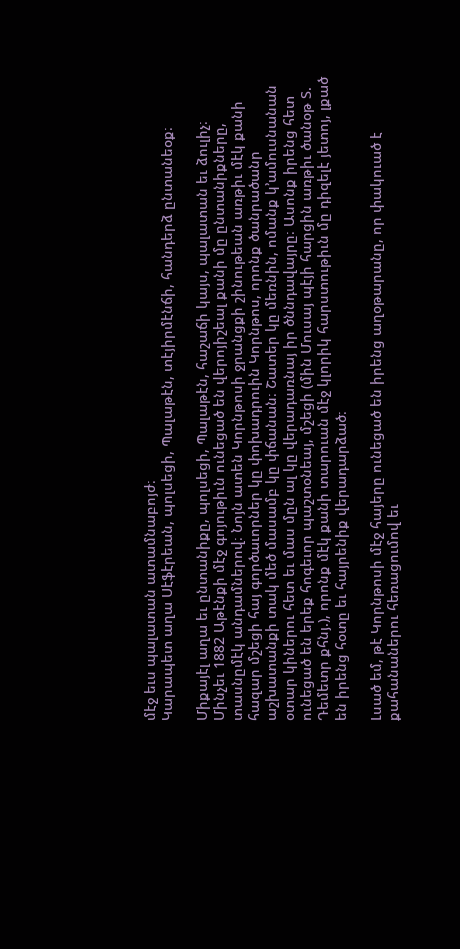մէջ եւս պալատան ատամնաբոյժ։
Կարապետ աղա Սէֆէրեան, պոլսեցի, Պալաթէն, տէյիրմէնճի, հանդերձ ընտանեօք։

Միքայէլ աղա եւ ընտանիքը, պոլսեցի, Պալաթէն, հաշաճի կայս, պալատան եւ ձուլիչ։
Մինչեւ 1882 Աթէնքի մէջ գոյութիւն ունեցած են վերոյիշեալ քանի մը ընտանիքները, տասնըմէկ անդամներով։ Նոյն ատեն Կորնթոսի ջրանցքի շինութեան առթիւ մէկ քանի հազար մշեցի հայ գործաւորներ կը փոխադրուին Կորնթոս, որոնք ծանրածանր աշխատանքի տակ մեծ մասամբ կը փճանան։ Շատեր կը մեռնին, ոմանք կ’ամուսնանան օտար կիներու հետ եւ մաս մըն ալ կը վերադառնայ իր ծննդավայրը։ Ասոնք իրենց հետ ունեցած են երեք հոգեւոր պաշտօնեայ, մշեցի (մին Մուսայ պէյի հարցին առթիւ ծանօթ Տ. Դեմետր քհնյ.), որոնք մէկ քանի տարուան մէջ կլորիկ հարստութիւն մը դիզելէ յետոյ, լքած են իրենց հօտը եւ հայրենիք վերադարձած։

Լսած եմ, թէ Կորնթոսի մէջ հայերը ունեցած են իրենց աղօթարանը, որ փակուած է քահանաներու հեռացումով եւ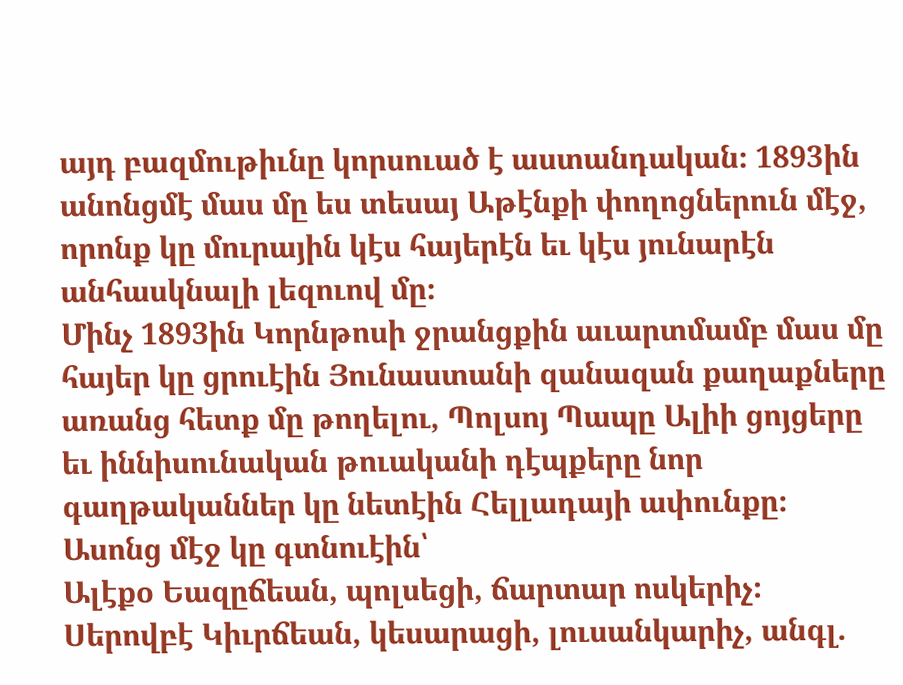այդ բազմութիւնը կորսուած է աստանդական։ 1893ին անոնցմէ մաս մը ես տեսայ Աթէնքի փողոցներուն մէջ, որոնք կը մուրային կէս հայերէն եւ կէս յունարէն անհասկնալի լեզուով մը։
Մինչ 1893ին Կորնթոսի ջրանցքին աւարտմամբ մաս մը հայեր կը ցրուէին Յունաստանի զանազան քաղաքները առանց հետք մը թողելու, Պոլսոյ Պապը Ալիի ցոյցերը եւ իննիսունական թուականի դէպքերը նոր գաղթականներ կը նետէին Հելլադայի ափունքը։
Ասոնց մէջ կը գտնուէին՝
Ալէքօ Եազըճեան, պոլսեցի, ճարտար ոսկերիչ։
Սերովբէ Կիւրճեան, կեսարացի, լուսանկարիչ, անգլ.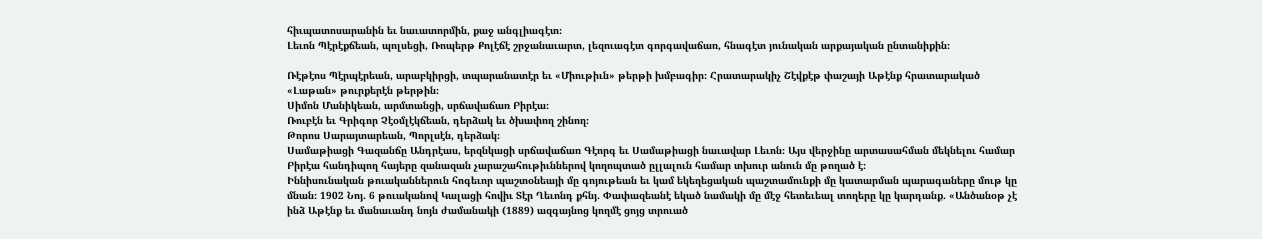հիւպատոսարանին եւ նաւատորմին, քաջ անգլիագէտ։
Լեւոն Պէրէքճեան, պոլսեցի, Ռոպերթ Քոլէճէ շրջանաւարտ, լեզուագէտ գորգավաճառ, հնագէտ յունական արքայական ընտանիքին։

Ռէթէոս Պէրպէրեան, արաբկիրցի, տպարանատէր եւ «Միութիւն» թերթի խմբագիր։ Հրատարակիչ Շէվքէթ փաշայի Աթէնք հրատարակած «Լաթան» թուրքերէն թերթին։
Սիմոն Մանիկեան, արմտանցի, սրճավաճառ Բիրէա։
Ռուբէն եւ Գրիգոր Չէօմլէկճեան, դերձակ եւ ծխափող շինող։
Թորոս Սարայտարեան, Պորլսէն, դերձակ։
Սամաթիացի Գազանճը Անդրէաս, երզնկացի սրճավաճառ Գէորգ եւ Սամաթիացի նաւավար Լեւոն։ Այս վերջինը արտասահման մեկնելու համար Բիրէա հանդիպող հայերը զանազան չարաշահութիւններով կողոպտած ըլլալուն համար տխուր անուն մը թողած է։
Իննիսունական թուականներուն հոգեւոր պաշտօնեայի մը գոյութեան եւ կամ եկեղեցական պաշտամունքի մը կատարման պարագաները մութ կը մնան։ 1902 Նոյ. 6 թուականով Կալացի հովիւ Տէր Ղեւոնդ քհնյ. Փափազեանէ եկած նամակի մը մէջ հետեւեալ տողերը կը կարդանք. «Անծանօթ չէ ինձ Աթէնք եւ մանաւանդ նոյն ժամանակի (1889) ազգայնոց կողմէ ցոյց տրուած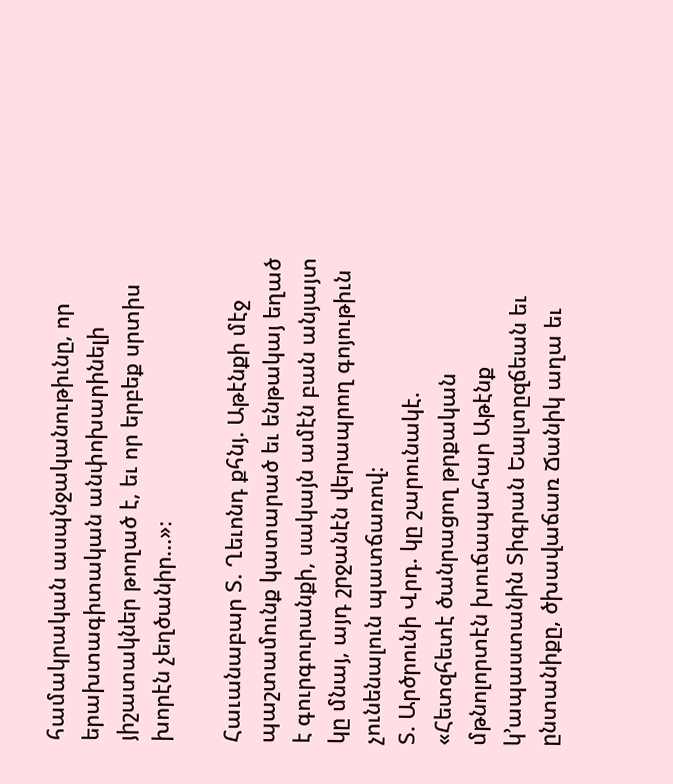համակրական ասպնջականութիւնը, որ երախտագիտական անփոխարինելի յիշատակներ թողած է, եւ որ երբեք սրտիս խորէն չեղծանիր...»։

Հաւանաբար Տ. Ղեւոնդ քհնյ. Աթէնքի մէջ պաշտամունք կատարած եւ ենթակայ եղած է գուրգուրանքի, սակայն ամէն բան անյայտ կը մնայ, այդ շրջանէն վերապրող գոյութիւն չունենալուն պատճառով։
Տ. Արծրունի Վրդ. կը շարունակէ. «Հետզհետէ ծանրացող թրքական մթնոլորտէն խուճապահար Աթէնք կ’ապաստանին Տիգրան Եալտըզճեան եւ ընտանիքը, ծխավաճառ Ճանիկ աղա եւ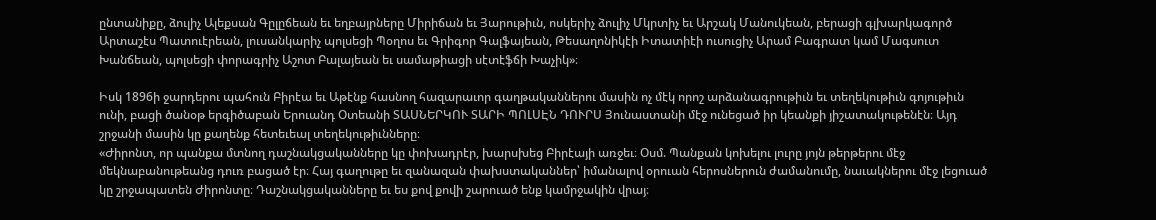ընտանիքը, ձուլիչ Ալեքսան Գըլըճեան եւ եղբայրները Միրիճան եւ Յարութիւն, ոսկերիչ ձուլիչ Մկրտիչ եւ Արշակ Մանուկեան, բերացի գլխարկագործ Արտաշէս Պատուէրեան, լուսանկարիչ պոլսեցի Պօղոս եւ Գրիգոր Գալֆայեան, Թեսաղոնիկէի Իտատիէի ուսուցիչ Արամ Բագրատ կամ Մագսուտ Խանճեան, պոլսեցի փորագրիչ Աշոտ Բալայեան եւ սամաթիացի սէտէֆճի Խաչիկ»։

Իսկ 1896ի ջարդերու պահուն Բիրէա եւ Աթէնք հասնող հազարաւոր գաղթականներու մասին ոչ մէկ որոշ արձանագրութիւն եւ տեղեկութիւն գոյութիւն ունի, բացի ծանօթ երգիծաբան Երուանդ Օտեանի ՏԱՍՆԵՐԿՈՒ ՏԱՐԻ ՊՈԼՍԷՆ ԴՈՒՐՍ Յունաստանի մէջ ունեցած իր կեանքի յիշատակութենէն։ Այդ շրջանի մասին կը քաղենք հետեւեալ տեղեկութիւնները։
«Ժիրոնտ, որ պանքա մտնող դաշնակցականները կը փոխադրէր, խարսխեց Բիրէայի առջեւ։ Օսմ. Պանքան կոխելու լուրը յոյն թերթերու մէջ մեկնաբանութեանց դուռ բացած էր։ Հայ գաղութը եւ զանազան փախստականներ՝ իմանալով օրուան հերոսներուն ժամանումը, նաւակներու մէջ լեցուած կը շրջապատեն Ժիրոնտը։ Դաշնակցականները եւ ես քով քովի շարուած ենք կամրջակին վրայ։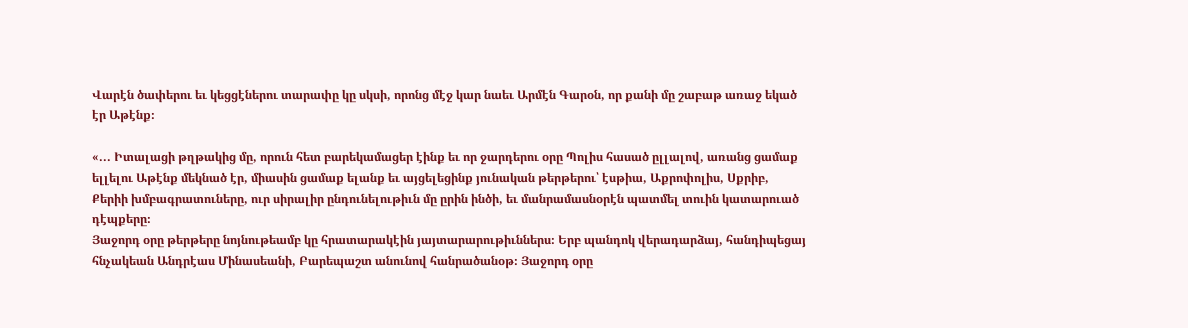Վարէն ծափերու եւ կեցցէներու տարափը կը սկսի, որոնց մէջ կար նաեւ Արմէն Գարօն, որ քանի մը շաբաթ առաջ եկած էր Աթէնք։

«... Իտալացի թղթակից մը, որուն հետ բարեկամացեր էինք եւ որ ջարդերու օրը Պոլիս հասած ըլլալով, առանց ցամաք ելլելու Աթէնք մեկնած էր, միասին ցամաք ելանք եւ այցելեցինք յունական թերթերու՝ էսթիա, Աքրոփոլիս, Սքրիբ, Քերիի խմբագրատուները, ուր սիրալիր ընդունելութիւն մը ըրին ինծի, եւ մանրամասնօրէն պատմել տուին կատարուած դէպքերը։
Յաջորդ օրը թերթերը նոյնութեամբ կը հրատարակէին յայտարարութիւններս։ Երբ պանդոկ վերադարձայ, հանդիպեցայ հնչակեան Անդրէաս Մինասեանի, Բարեպաշտ անունով հանրածանօթ։ Յաջորդ օրը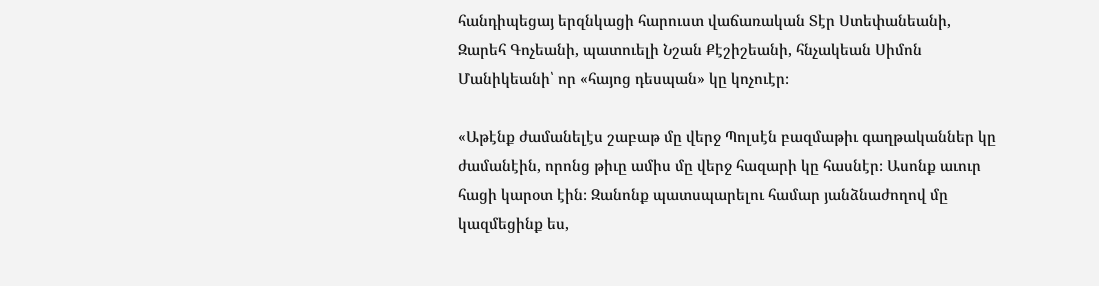հանդիպեցայ երզնկացի հարուստ վաճառական Տէր Ստեփանեանի, Զարեհ Գոչեանի, պատուելի Նշան Քէշիշեանի, հնչակեան Սիմոն Մանիկեանի՝ որ «հայոց դեսպան» կը կոչուէր։

«Աթէնք ժամանելէս շաբաթ մը վերջ Պոլսէն բազմաթիւ գաղթականներ կը ժամանէին, որոնց թիւը ամիս մը վերջ հազարի կը հասնէր։ Ասոնք աւուր հացի կարօտ էին։ Զանոնք պատսպարելու համար յանձնաժողով մը կազմեցինք ես,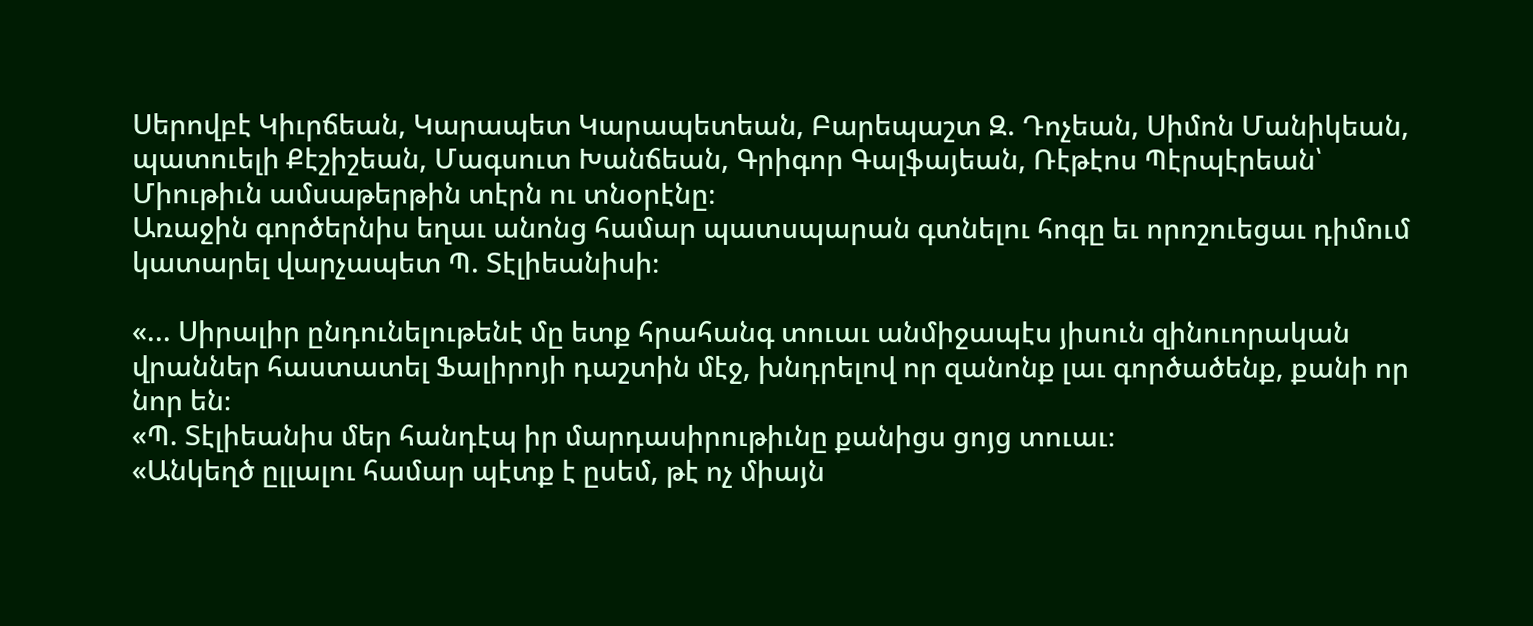Սերովբէ Կիւրճեան, Կարապետ Կարապետեան, Բարեպաշտ Զ. Դոչեան, Սիմոն Մանիկեան, պատուելի Քէշիշեան, Մագսուտ Խանճեան, Գրիգոր Գալֆայեան, Ռէթէոս Պէրպէրեան՝ Միութիւն ամսաթերթին տէրն ու տնօրէնը։
Առաջին գործերնիս եղաւ անոնց համար պատսպարան գտնելու հոգը եւ որոշուեցաւ դիմում կատարել վարչապետ Պ. Տէլիեանիսի։

«... Սիրալիր ընդունելութենէ մը ետք հրահանգ տուաւ անմիջապէս յիսուն զինուորական վրաններ հաստատել Ֆալիրոյի դաշտին մէջ, խնդրելով որ զանոնք լաւ գործածենք, քանի որ նոր են։
«Պ. Տէլիեանիս մեր հանդէպ իր մարդասիրութիւնը քանիցս ցոյց տուաւ։
«Անկեղծ ըլլալու համար պէտք է ըսեմ, թէ ոչ միայն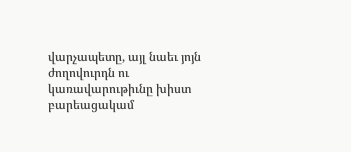վարչապետը, այլ նաեւ յոյն ժողովուրդն ու կառավարութիւնը խիստ բարեացակամ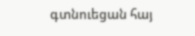գտնուեցան հայ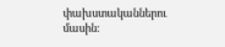փախստականներու մասին։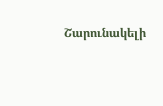Շարունակելի